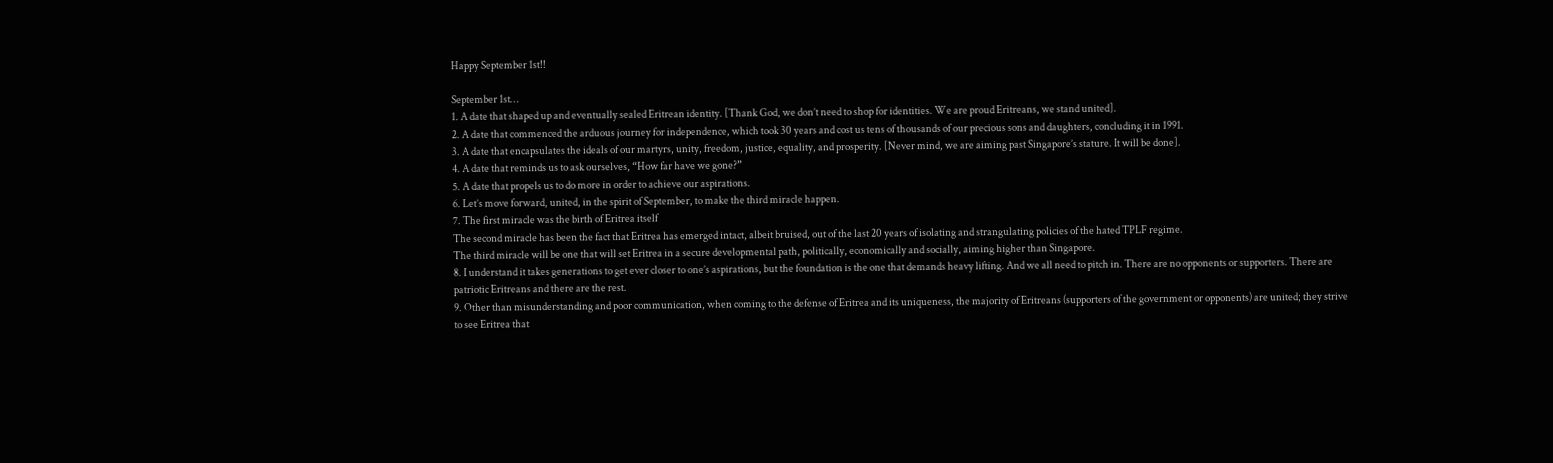Happy September 1st!!

September 1st…
1. A date that shaped up and eventually sealed Eritrean identity. [Thank God, we don’t need to shop for identities. We are proud Eritreans, we stand united].
2. A date that commenced the arduous journey for independence, which took 30 years and cost us tens of thousands of our precious sons and daughters, concluding it in 1991.
3. A date that encapsulates the ideals of our martyrs, unity, freedom, justice, equality, and prosperity. [Never mind, we are aiming past Singapore’s stature. It will be done].
4. A date that reminds us to ask ourselves, “How far have we gone?”
5. A date that propels us to do more in order to achieve our aspirations.
6. Let’s move forward, united, in the spirit of September, to make the third miracle happen.
7. The first miracle was the birth of Eritrea itself
The second miracle has been the fact that Eritrea has emerged intact, albeit bruised, out of the last 20 years of isolating and strangulating policies of the hated TPLF regime.
The third miracle will be one that will set Eritrea in a secure developmental path, politically, economically and socially, aiming higher than Singapore.
8. I understand it takes generations to get ever closer to one’s aspirations, but the foundation is the one that demands heavy lifting. And we all need to pitch in. There are no opponents or supporters. There are patriotic Eritreans and there are the rest.
9. Other than misunderstanding and poor communication, when coming to the defense of Eritrea and its uniqueness, the majority of Eritreans (supporters of the government or opponents) are united; they strive to see Eritrea that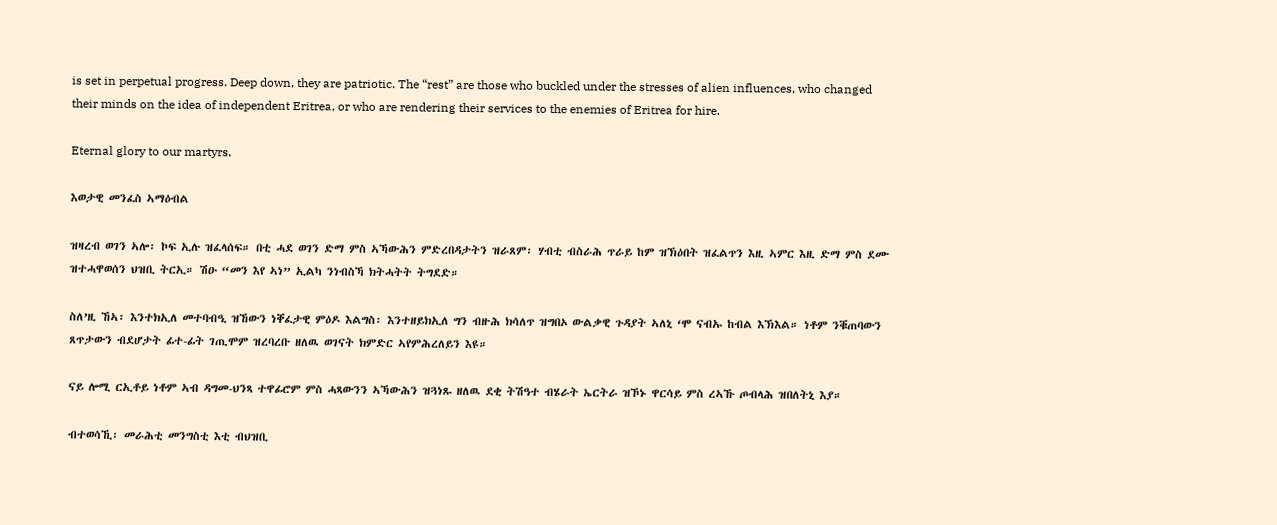is set in perpetual progress. Deep down, they are patriotic. The “rest” are those who buckled under the stresses of alien influences, who changed their minds on the idea of independent Eritrea, or who are rendering their services to the enemies of Eritrea for hire.

Eternal glory to our martyrs.

እወታዊ መንፈስ ኣማዕብል

ዝዛረብ ወገን ኣሎ፡ ኮፍ ኢሉ ዝፈላሰፍ። በቲ ሓደ ወገን ድማ ምስ ኣኻውሕን ምድረበዳታትን ዝራጸም፡ ሃብቲ ብስራሕ ጥራይ ከም ዝኽዕበት ዝፈልጥን እዚ ኣምር እዚ ድማ ምስ ደሙ ዝተሓዋወሰን ህዝቢ ትርኢ። ሽዑ “መን እየ ኣነ” ኢልካ ንነብስኻ ክትሓትት ትግደድ።

ስለ’ዚ ኸኣ፡ እንተክኢለ መተባብዒ ዝኸውን ነቐፈታዊ ምዕዶ እልግስ፡ እንተዘይክኢለ ግን ብዙሕ ክሳለጥ ዝግበኦ ውልቃዊ ጉዳያት ኣለኒ ‘ሞ ናብኡ ከብል እኽእል። ነቶም ንቑጠባውን ጸጥታውን ብደሆታት ፊተ-ፊት ገጢሞም ዝረባረቡ ዘለዉ ወገናት ክምድር ኣየምሕረለይን እዩ።

ናይ ሎሚ ርኢቶይ ነቶም ኣብ ዳግመ-ህንጻ ተዋፊሮም ምስ ሓጻውንን ኣኻውሕን ዝጓነጹ ዘለዉ ደቂ ትሽዓተ ብሄራት ኤርትራ ዝኾኑ ዋርሳይ ምስ ረኣኹ ጦብላሕ ዝበለትኒ እያ።

ብተወሳኺ፡ መራሕቲ መንግስቲ እቲ ብህዝቢ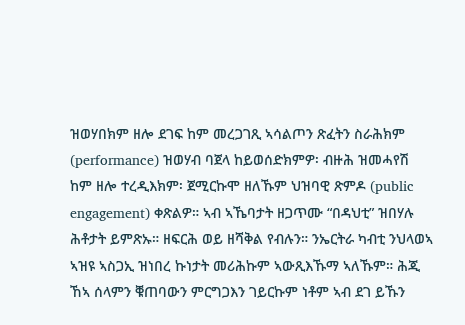ዝወሃበክም ዘሎ ደገፍ ከም መረጋገጺ ኣሳልጦን ጽፈትን ስራሕክም (performance) ዝወሃብ ባጀላ ከይወሰድክምዎ፡ ብዙሕ ዝመሓየሽ ከም ዘሎ ተረዲእክም፡ ጀሚርኩሞ ዘለኹም ህዝባዊ ጽምዶ (public engagement) ቀጽልዎ። ኣብ ኣኼባታት ዘጋጥሙ “በዳህቲ” ዝበሃሉ ሕቶታት ይምጽኡ። ዘፍርሕ ወይ ዘሻቅል የብሉን። ንኤርትራ ካብቲ ንህላወኣ ኣዝዩ ኣስጋኢ ዝነበረ ኩነታት መሪሕኩም ኣውጺእኹማ ኣለኹም። ሕጂ ኸኣ ሰላምን ቑጠባውን ምርግጋእን ገይርኩም ነቶም ኣብ ደገ ይኹን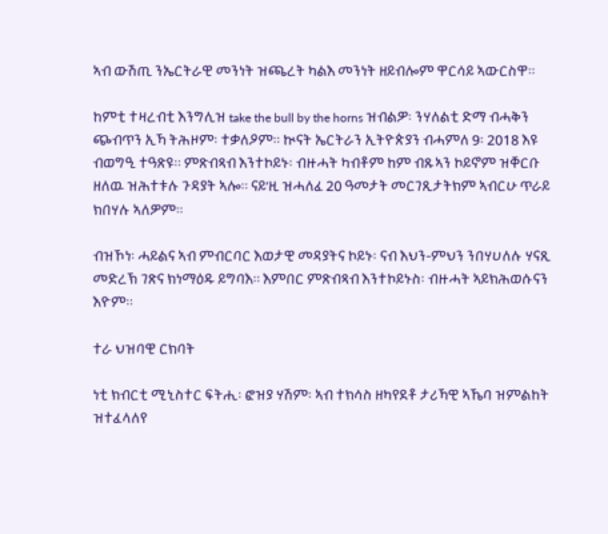ኣብ ውሽጢ ንኤርትራዊ መንነት ዝጫረት ካልእ መንነት ዘይብሎም ዋርሳይ ኣውርስዋ።

ከምቲ ተዛረብቲ እንግሊዝ take the bull by the horns ዝብልዎ፡ ንሃለልቲ ድማ ብሓቅን ጭብጥን ኢኻ ትሕዞም፡ ተቃለዖም። ኲናት ኤርትራን ኢትዮጵያን ብሓምለ 9፡ 2018 እዩ ብወግዒ ተዓጽዩ። ምጽብጻብ እንተኮይኑ፡ ብዙሓት ካብቶም ከም ብጹኣን ኮይኖም ዝቐርቡ ዘለዉ ዝሕተቱሉ ጉዳያት ኣሎ። ናይ’ዚ ዝሓለፈ 20 ዓመታት መርገጺታትክም ኣብርሁ ጥራይ ክበሃሉ ኣለዎም።

ብዝኾነ፡ ሓይልና ኣብ ምብርባር እወታዊ መዳያትና ኮይኑ፡ ናብ እህን-ምህን ንበሃሀለሉ ሃናጺ መድረኽ ገጽና ክነማዕዱ ይግባእ። እምበር ምጽብጻብ እንተኮይኑስ፡ ብዙሓት ኣይክሕወሱናን እዮም።

ተራ ህዝባዊ ርክባት

ነቲ ክብርቲ ሚኒስተር ፍትሒ፡ ፎዝያ ሃሽም፡ ኣብ ተክሳስ ዘካየደቶ ታሪኻዊ ኣኼባ ዝምልከት ዝተፈላለየ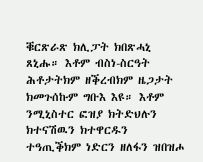ቑርጽራጽ ክሊፓት ክበጽሓኒ ጸኒሑ። እቶም ብስነ-ስርዓት ሕቶታትክም ዘቕረብክም ዜጋታት ክመጉሰኩም ግቡእ እዩ። እቶም ንሚኒስተር ፎዝያ ክትድህሉን ክተናሽዉን ክተዋርዱን ተዓጢቕክም ነድርን ዘለፋን ዝበዝሖ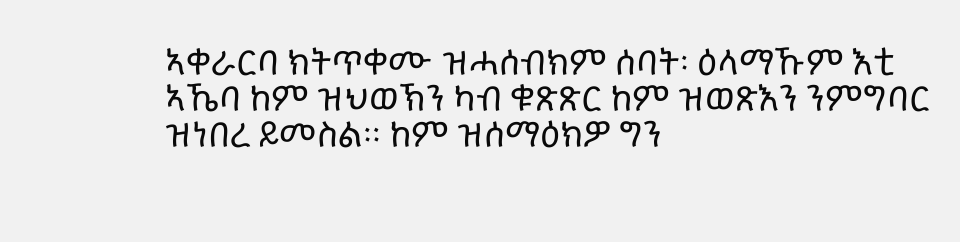ኣቀራርባ ክትጥቀሙ ዝሓሰብክም ሰባት፡ ዕላማኹም እቲ ኣኼባ ከም ዝህወኽን ካብ ቁጽጽር ከም ዝወጽእን ንምግባር ዝነበረ ይመስል። ከም ዝሰማዕክዎ ግን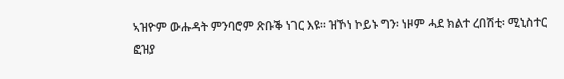ኣዝዮም ውሑዳት ምንባሮም ጽቡቕ ነገር እዩ። ዝኾነ ኮይኑ ግን፡ ነዞም ሓደ ክልተ ረበሽቲ፡ ሚኒስተር ፎዝያ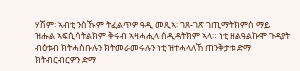ሃሽም፡ ኣብቲ ንስኹም ትፈልጥዎ ዓዲ መጺኣ፡ ገጸ-ገጽ ገጢማትክምስ ማይ ዝሑል ኣፍሲሳትልክም ቅሩብ ኣዛሓሒላ ሰዲዳትክም ኣላ። ነቲ ዘልዓልኩሞ ጉዳያት ብዕቱብ ክትሓስቡሉን ክትመራመሩሉን ነቲ ዝተሓላለኸ ጠንቅታቱ ድማ ክትብርብርዎን ድማ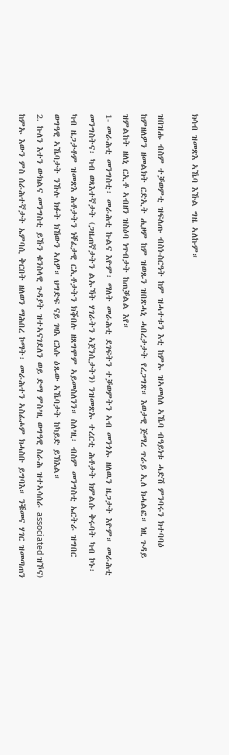ክሳብ ዝመጽእ ኣኼባ እኹል ግዜ ኣለኩም።

ዝበዝሑ ብስም ተቓወምቲ ዝፍለጡ ብስነ-ስርዓት ከም ዝሓተቱን እቲ ከምኡ ዝኣመሰለ ኣኼባ ብዓይነቱ ሓድሽ ምንባሩን ክተባባዕ ከምዘለዎን ዘመልክት ርድኢት ሒዞም ከም ዝወጹን ዝበጽሓኒ ሓበረታታት የረጋግጽ። እወታዊ ጅማረ ጥራይ ኢለ ክሓልፎ። ነዚ ጉዳይ ዝምልከት ዘለኒ ርኢቶ ኣብዘን ዝስዕባ ነጥብታት ከጠቓልል እየ።
1- መራሕቲ መንግስቲ፡ መራሕቲ ኩልና እዮም፡ ማለት መራሕቲ ደገፍትን ተቓወምትን ኣብ መንጎኡ ዘለዉን ዜጋታት እዮም። መራሕቲ መንግስትና፡ ካብ ወጻእተኛታት (ጋዜጠኛታትን ልኡኻት ሃገራትን ኣጀንሲታትን) ንዝመጽኡ ተረርቲ ሕቶታት ክምልሱ ቅሩባት ካብ ኮኑ፡ ካብ ዜጋታቶም ዝመጽእ ሕቶታትን ነቐፈታዊ ርኢቶታትን ክቕበሉ ዘጸግሞም ኣይመስለንን። ስለ’ዚ፡ ብስም መንግስቲ ኤርትራ ዝግበር ወግዓዊ ኣኼባታት ንኹሉ ክፉት ክኸውን ኣለዎ። ህግድፍ ናይ ገዛእ ርእሱ ዕጹው ኣኼባታት ከካይድ ይኽእል።
2. ኩለን እተን ውክልና መንግስቲ ይኹን ቁንስላዊ ጉዳያት ዝተኣናገደለን ወይ ድማ ምስ’ዚ ወግዓዊ ስራሕ ዝተኣሳሰራ associated ዝኾና) ከምኡ እውን ምስ ሰራሕተኛታት ኤምባሲ ቅርበት ዘለወን ማሕበረ ኮማት፡ መራሕተን ኣስፊሖም ክሓስቡ ይግባእ። ንቑመና ሃገር ዝመጣጠን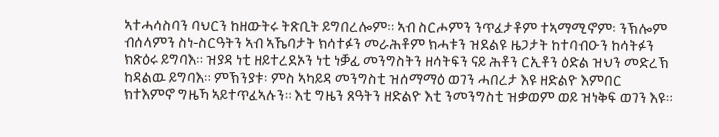ኣተሓሳስባን ባህርን ከዘውትሩ ትጽቢት ይግበረሎም። ኣብ ስርሖምን ንጥፈታቶም ተኣማሚኖም፡ ንኽሎም ብሰላምን ስነ-ስርዓትን ኣብ ኣኼባታት ክሳተፉን መራሕቶም ክሓቱን ዝደልዩ ዜጋታት ከተባብዑን ከሳትፉን ክጽዕሩ ይግባእ። ዝያዳ ነቲ ዘይተረደኦን ነቲ ነቓፊ መንግስትን ዘሳትፍን ናይ ሕቶን ርኢቶን ዕድል ዝህን መድረኽ ከዳልዉ ይግባእ። ምኽንያቱ፡ ምስ ኣካይዳ መንግስቲ ዝሰማማዕ ወገን ሓበረታ እዩ ዘድልዮ እምበር ክተእምኖ ግዜኻ ኣይተጥፈኣሉን። እቲ ግዜን ጸዓትን ዘድልዮ እቲ ንመንግስቲ ዝቃወም ወይ ዝነቅፍ ወገን እዩ።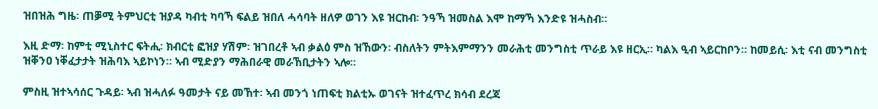ዝበዝሕ ግዜ፡ ጠቓሚ ትምህርቲ ዝያዳ ካብቲ ካባኻ ፍልይ ዝበለ ሓሳባት ዘለዎ ወገን እዩ ዝርከብ፡ ንዓኻ ዝመስል እሞ ከማኻ እንድዩ ዝሓስብ።

እዚ ድማ፡ ከምቲ ሚኒስተር ፍትሒ፡ ክብርቲ ፎዝያ ሃሽም፡ ዝገበረቶ ኣብ ቃልዕ ምስ ዝኸውን፡ ብስለትን ምትእምማንን መራሕቲ መንግስቲ ጥራይ እዩ ዘርኢ። ካልእ ዒብ ኣይርከቦን። ከመይሲ፡ እቲ ናብ መንግስቲ ዝቐንዐ ነቐፈታታት ዝሕባእ ኣይኮነን። ኣብ ሚድያን ማሕበራዊ መራኸቢታትን ኣሎ።

ምስዚ ዝተኣሳሰር ጉዳይ፡ ኣብ ዝሓለፉ ዓመታት ናይ መኸተ፡ ኣብ መንጎ ነጠፍቲ ክልቲኡ ወገናት ዝተፈጥረ ክሳብ ደረጃ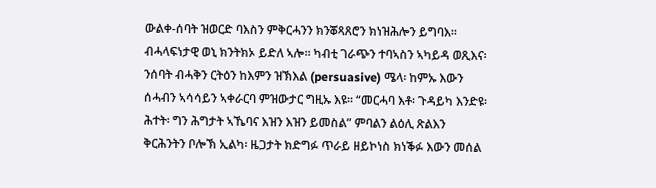ውልቀ-ሰባት ዝወርድ ባእስን ምቅርሓንን ክንቖጻጸሮን ክነዝሕሎን ይግባእ። ብሓላፍነታዊ ወኒ ክንትክኦ ይድለ ኣሎ። ካብቲ ገራጭን ተባኣስን ኣካይዳ ወጺእና፡ ንሰባት ብሓቅን ርትዕን ከእምን ዝኽእል (persuasive) ሜላ፡ ከምኡ እውን ሰሓብን ኣሳሳይን ኣቀራርባ ምዝውታር ግዚኡ እዩ። “መርሓባ እቶ፡ ጉዳይካ እንድዩ፡ ሕተት፡ ግን ሕግታት ኣኼባና እዝን እዝን ይመስል” ምባልን ልዕሊ ጽልእን ቅርሕንትን ቦሎኽ ኢልካ፡ ዜጋታት ክድግፉ ጥራይ ዘይኮነስ ክነቕፉ እውን መሰል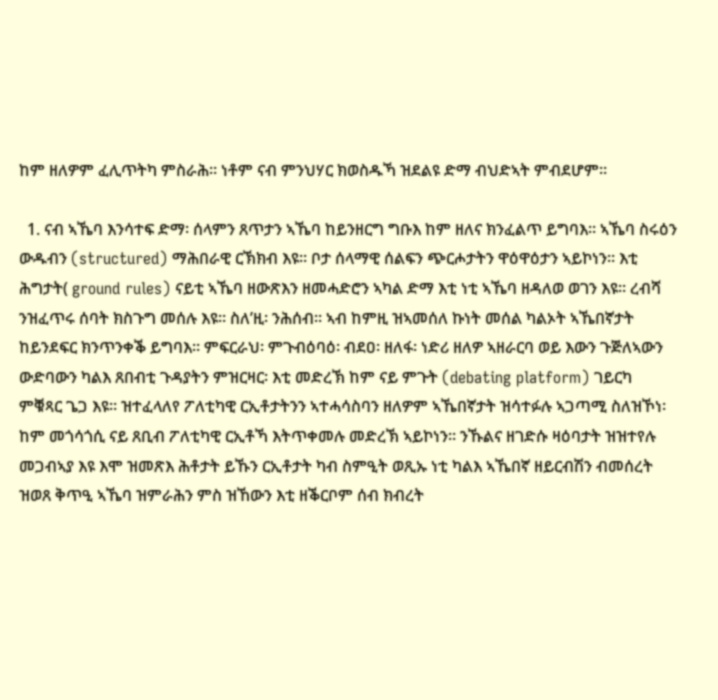ከም ዘለዎም ፈሊጥትካ ምስራሕ። ነቶም ናብ ምንህሃር ክወስዱኻ ዝደልዩ ድማ ብህድኣት ምብደሆም።

  1. ናብ ኣኼባ እንሳተፍ ድማ፡ ሰላምን ጸጥታን ኣኼባ ከይንዘርግ ግቡእ ከም ዘለና ክንፈልጥ ይግባእ። ኣኼባ ስሩዕን ውዱብን (structured) ማሕበራዊ ርኽክብ እዩ። ቦታ ሰላማዊ ሰልፍን ጭርሖታትን ዋዕዋዕታን ኣይኮነን። እቲ ሕግታት( ground rules) ናይቲ ኣኼባ ዘውጽእን ዘመሓድሮን ኣካል ድማ እቲ ነቲ ኣኼባ ዘዳለወ ወገን እዩ። ረብሻ ንዝፈጥሩ ሰባት ክስጉግ መሰሉ እዩ። ስለ’ዚ፡ ንሕሰብ። ኣብ ከምዚ ዝኣመሰለ ኩነት መሰል ካልኦት ኣኼበኛታት ከይንደፍር ክንጥንቀቕ ይግባእ። ምፍርራህ፡ ምጉብዕባዕ፡ ብደዐ፡ ዘለፋ፡ ነድሪ ዘለዎ ኣዘራርባ ወይ እውን ጉጅለኣውን ውድባውን ካልእ ጸበብቲ ጉዳያትን ምዝርዛር፡ እቲ መድረኽ ከም ናይ ምጉት (debating platform) ገይርካ ምቑጻር ጌጋ እዩ። ዝተፈላለየ ፖለቲካዊ ርኢቶታትንን ኣተሓሳስባን ዘለዎም ኣኼበኛታት ዝሳተፉሉ ኣጋጣሚ ስለዝኾነ፡ ከም መጎሳጎሲ ናይ ጸቢብ ፖለቲካዊ ርኢቶኻ እትጥቀመሉ መድረኽ ኣይኮነን። ንኹልና ዘገድሱ ዛዕባታት ዝዝተየሉ መጋብኣያ እዩ እሞ ዝመጽእ ሕቶታት ይኹን ርኢቶታት ካብ ስምዒት ወጺኡ ነቲ ካልእ ኣኼበኛ ዘይርብሽን ብመሰረት ዝወጸ ቅጥዒ ኣኼባ ዝምራሕን ምስ ዝኸውን እቲ ዘቕርቦም ሰብ ክብረት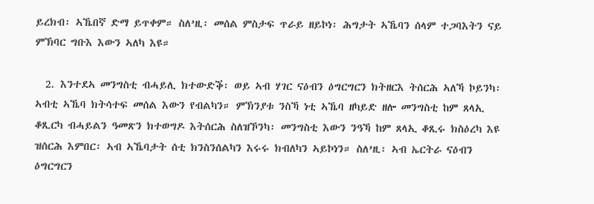ይረክብ፡ ኣኼበኛ ድማ ይጥቀም። ስለ’ዚ፡ መሰል ምስታፍ ጥራይ ዘይኮነ፡ ሕግታት ኣኼባን ሰላም ተጋባእትን ናይ ምኽባር ግቡእ እውን ኣለካ እዩ።

  2. እንተደኣ መንግስቲ ብሓይሊ ክተውድቕ፡ ወይ ኣብ ሃገር ናዕብን ዕግርግርን ክትዘርእ ትሰርሕ ኣለኻ ኮይንካ፡ ኣብቲ ኣኼባ ክትሳተፍ መሰል እውን የብልካን። ምኽንያቱ ንስኻ ነቲ ኣኼባ ዘካይድ ዘሎ መንግስቲ ከም ጸላኢ ቆጺርካ ብሓይልን ዓመጽን ክተወግዶ እትሰርሕ ስለዝኾንካ፡ መንግስቲ እውን ንዓኻ ከም ጸላኢ ቆጺሩ ክስዕረካ እዩ ዝሰርሕ እምበር፡ ኣብ ኣኼባታት ሰቲ ክንስንሰልካን እሩሩ ክብለካን ኣይኮነን። ስለ’ዚ፡ ኣብ ኤርትራ ናዕብን ዕግርግርን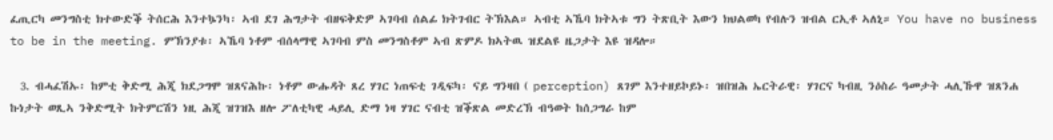ፈጢርካ መንግስቲ ክተውድቕ ትሰርሕ እንተኴንካ፡ ኣብ ደገ ሕግታት ብዘፍቅድዎ ኣገባብ ሰልፊ ክትገብር ትኽእል። ኣብቲ ኣኼባ ክትኣቱ ግን ትጽቢት እውን ክህልወካ የብሉን ዝብል ርኢቶ ኣለኒ። You have no business to be in the meeting. ምኽንያቱ፡ ኣኼባ ነቶም ብሰላማዊ ኣገባብ ምስ መንግስቶም ኣብ ጽምዶ ክኣትዉ ዝደልዩ ዜጋታት እዩ ዝዳሎ።

  3. ብሓፈሽኡ፡ ከምቲ ቅድሚ ሕጂ ክደጋግሞ ዝጸናሕኩ፡ ነቶም ውሑዳት ጸረ ሃገር ነጠፍቲ ገዲፍካ፡ ናይ ግንዛበ ( perception) ጸገም እንተዘይኮይኑ፡ ዝበዝሕ ኤርትራዊ፡ ሃገርና ካብዚ ንዕስራ ዓመታት ሓሊኹዋ ዝጸንሐ ኩነታት ወጺኣ ንቅድሚት ክትምርሽን ነዚ ሕጂ ዝገዝእ ዘሎ ፖለቲካዊ ሓይሊ ድማ ነዛ ሃገር ናብቲ ዝቕጽል መድረኽ ብዓወት ከሰጋግራ ከም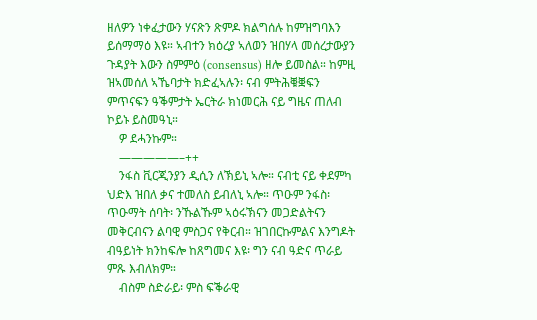ዘለዎን ነቀፈታውን ሃናጽን ጽምዶ ክልግሰሉ ከምዝግባእን ይሰማማዕ እዩ። ኣብተን ክዕረያ ኣለወን ዝበሃላ መሰረታውያን ጉዳያት እውን ስምምዕ (consensus) ዘሎ ይመስል። ከምዚ ዝኣመሰለ ኣኼባታት ክድፈኣሉን፡ ናብ ምትሕቑቛፍን ምጥናፍን ዓቕምታት ኤርትራ ክነመርሕ ናይ ግዜና ጠለብ ኮይኑ ይስመዓኒ።
    ዎ ደሓንኩም።
    —————–++
    ንፋስ ቪርጂንያን ዲሲን ለኽይኒ ኣሎ። ናብቲ ናይ ቀደምካ ህድእ ዝበለ ቃና ተመለስ ይብለኒ ኣሎ። ጥዑም ንፋስ፡ ጥዑማት ሰባት፡ ንኹልኹም ኣዕሩኽናን መጋድልትናን መቅርብናን ልባዊ ምስጋና የቅርብ። ዝገበርኩምልና እንግዶት ብዓይነት ክንከፍሎ ከጸግመና እዩ፡ ግን ናብ ዓድና ጥራይ ምጹ እብለክም።
    ብስም ስድራይ፡ ምስ ፍቕራዊ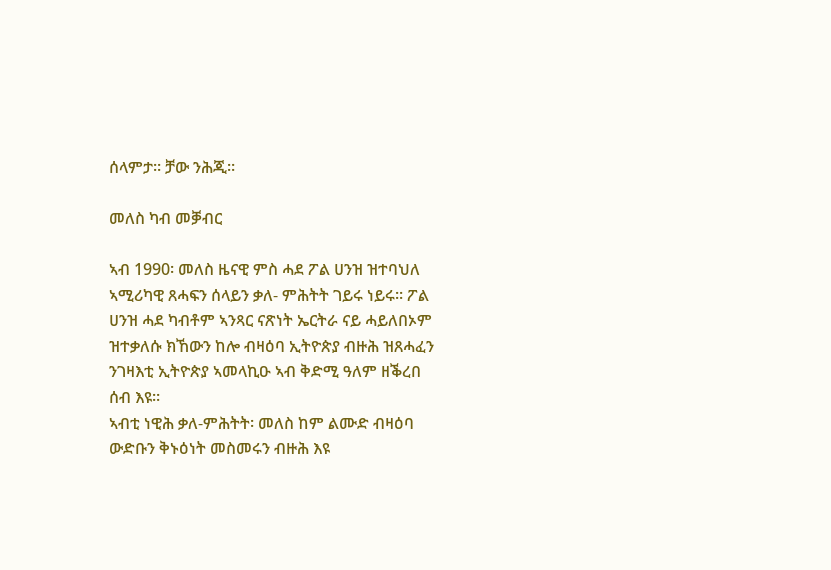ሰላምታ። ቻው ንሕጂ።

መለስ ካብ መቓብር

ኣብ 1990፡ መለስ ዜናዊ ምስ ሓደ ፖል ሀንዝ ዝተባህለ ኣሚሪካዊ ጸሓፍን ሰላይን ቃለ- ምሕትት ገይሩ ነይሩ። ፖል ሀንዝ ሓደ ካብቶም ኣንጻር ናጽነት ኤርትራ ናይ ሓይለበኦም ዝተቃለሱ ክኸውን ከሎ ብዛዕባ ኢትዮጵያ ብዙሕ ዝጸሓፈን ንገዛእቲ ኢትዮጵያ ኣመላኪዑ ኣብ ቅድሚ ዓለም ዘቕረበ ሰብ እዩ።
ኣብቲ ነዊሕ ቃለ-ምሕትት፡ መለስ ከም ልሙድ ብዛዕባ ውድቡን ቅኑዕነት መስመሩን ብዙሕ እዩ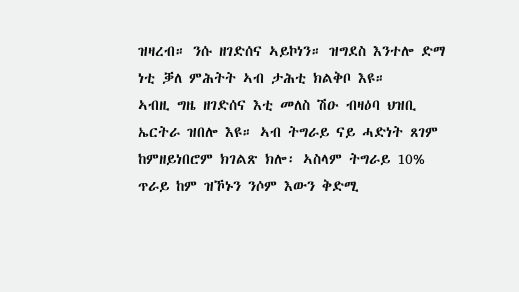ዝዛረብ። ንሱ ዘገድሰና ኣይኮነን። ዝግደስ እንተሎ ድማ ነቲ ቓለ ምሕትት ኣብ ታሕቲ ክልቅቦ እዩ።
ኣብዚ ግዜ ዘገድሰና እቲ መለስ ሽዑ ብዛዕባ ህዝቢ ኤርትራ ዝበሎ እዩ። ኣብ ትግራይ ናይ ሓድነት ጸገም ከምዘይነበሮም ክገልጽ ክሎ፡ ኣስላም ትግራይ 10% ጥራይ ከም ዝኾኑን ንሶም እውን ቅድሚ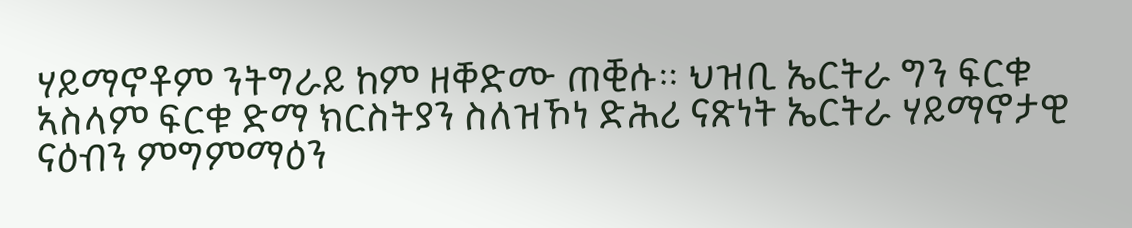ሃይማኖቶም ንትግራይ ከም ዘቐድሙ ጠቒሱ። ህዝቢ ኤርትራ ግን ፍርቁ ኣስላም ፍርቁ ድማ ክርስትያን ስለዝኾነ ድሕሪ ናጽነት ኤርትራ ሃይማኖታዊ ናዕብን ምግምማዕን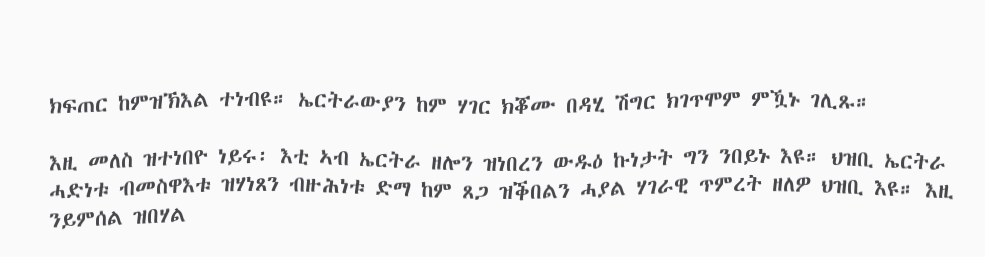ክፍጠር ከምዝኽእል ተነብዩ። ኤርትራውያን ከም ሃገር ክቖሙ በዳሂ ሽግር ክገጥሞም ምዃኑ ገሊጹ።

እዚ መለስ ዝተነበዮ ነይሩ፡ እቲ ኣብ ኤርትራ ዘሎን ዝነበረን ውዱዕ ኩነታት ግን ንበይኑ እዩ። ህዝቢ ኤርትራ ሓድነቱ ብመስዋእቱ ዝሃነጸን ብዙሕነቱ ድማ ከም ጸጋ ዝቕበልን ሓያል ሃገራዊ ጥምረት ዘለዎ ህዝቢ እዩ። እዚ ንይምሰል ዝበሃል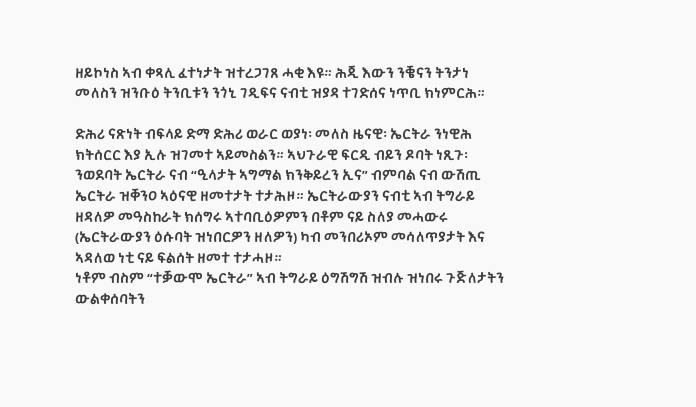ዘይኮነስ ኣብ ቀጻሊ ፈተነታት ዝተረጋገጸ ሓቂ እዩ። ሕጂ እውን ንቔናን ትንታነ መለስን ዝንቡዕ ትንቢቱን ንጎኒ ገዲፍና ናብቲ ዝያዳ ተገድሰና ነጥቢ ክነምርሕ።

ድሕሪ ናጽነት ብፍላይ ድማ ድሕሪ ወራር ወያነ፡ መለስ ዜናዊ፡ ኤርትራ ንነዊሕ ክትሰርር እያ ኢሉ ዝገመተ ኣይመስልን። ኣህጉራዊ ፍርዲ ብይን ዶባት ነጺጉ፡ ንወደባት ኤርትራ ናብ “ዒላታት ኣግማል ክንቅይረን ኢና” ብምባል ናብ ውሽጢ ኤርትራ ዝቐንዐ ኣዕናዊ ዘመተታት ተታሕዞ። ኤርትራውያን ናብቲ ኣብ ትግራይ ዘዳለዎ መዓስከራት ክሰግሩ ኣተባቢዕዎምን በቶም ናይ ስለያ መሓውሩ (ኤርትራውያን ዕሱባት ዝነበርዎን ዘለዎን) ካብ መንበሪኦም መሳለጥያታት እና ኣዳለወ ነቲ ናይ ፍልሰት ዘመተ ተታሓዞ።
ነቶም ብስም “ተቓውሞ ኤርትራ” ኣብ ትግራይ ዕግሽግሽ ዝብሉ ዝነበሩ ጉጅለታትን ውልቀሰባትን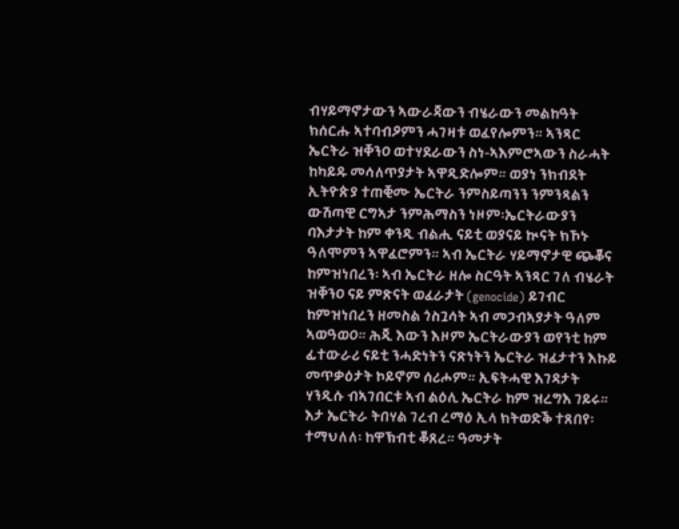ብሃይማኖታውን ኣውራጃውን ብሄራውን መልከዓት ክሰርሑ ኣተባብዖምን ሓገዛቱ ወፈየሎምን። ኣንጻር ኤርትራ ዝቐንዐ ወተሃደራውን ስነ-ኣእምሮኣውን ስራሓት ከካይዱ መሳለጥያታት ኣዋዲድሎም። ወያነ ንክብደት ኢትዮጵያ ተጠቒሙ ኤርትራ ንምስይጣንን ንምንጻልን ውሽጣዊ ርግኣታ ንምሕማስን ነዞም፡ኤርትራውያን ባእታታት ከም ቀንዲ ብልሒ ናይቲ ወያናይ ኲናት ክኾኑ ዓለሞምን ኣዋፈሮምን። ኣብ ኤርትራ ሃይማኖታዊ ጭቖና ከምዝነበረን፡ ኣብ ኤርትራ ዘሎ ስርዓት ኣንጻር ገለ ብሄራት ዝቐንዐ ናይ ምጽናት ወፈራታት (genocide) ይገብር ከምዝነበረን ዘመስል ጎስጓሳት ኣብ መጋብኣያታት ዓለም ኣወዓወዐ። ሕጂ እውን እዞም ኤርትራውያን ወየንቲ ከም ፊተውራሪ ናይቲ ንሓድነትን ናጽነትን ኤርትራ ዝፈታተን እኩይ መጥቃዕታት ኮይኖም ሰሪሖም። ኢፍትሓዊ እገዳታት ሃንዲሱ ብኣገበርቱ ኣብ ልዕሊ ኤርትራ ከም ዝረግእ ገይሩ። እታ ኤርትራ ትበሃል ገረብ ረማዕ ኢላ ክትወድቕ ተጸበየ፡ ተማህለለ፡ ከዋኽብቲ ቖጸረ። ዓመታት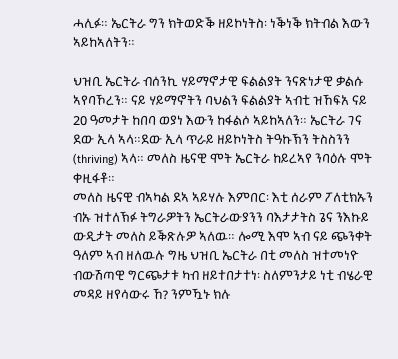ሓሊፉ። ኤርትራ ግን ክትወድቕ ዘይኮነትስ፡ ነቕነቕ ክትብል እውን ኣይከኣለትን።

ህዝቢ ኤርትራ ብሰንኪ ሃይማኖታዊ ፍልልያት ንናጽነታዊ ቃልሱ ኣየባኾረን። ናይ ሃይማኖትን ባህልን ፍልልያት ኣብቲ ዝኸፍአ ናይ 20 ዓመታት ከበባ ወያነ እውን ከፋልሶ ኣይከኣለን። ኤርትራ ገና ደው ኢላ ኣላ።ደው ኢላ ጥራይ ዘይኮነትስ ትዓኩኽን ትስስንን (thriving) ኣላ። መለስ ዜናዊ ሞት ኤርትራ ከይረኣየ ንባዕሉ ሞት ቀዚፋቶ።
መለስ ዜናዊ ብኣካል ደኣ ኣይሃሉ እምበር፡ እቲ ሰራም ፖለቲክኡን ብኡ ዝተለኽፉ ትግራዎትን ኤርትራውያንን ባእታታትስ ጌና ንእኩይ ውዲታት መለስ ይቕጽሉዎ ኣለዉ። ሎሚ እሞ ኣብ ናይ ጭንቀት ዓለም ኣብ ዘለዉሉ ግዜ ህዝቢ ኤርትራ በቲ መለስ ዝተመነዮ ብውሽጣዊ ግርጭታቱ ካብ ዘይተበታተነ፡ ስለምንታይ ነቲ ብሄራዊ መዳይ ዘየሳውሩ ኸ? ንምዃኑ ክሉ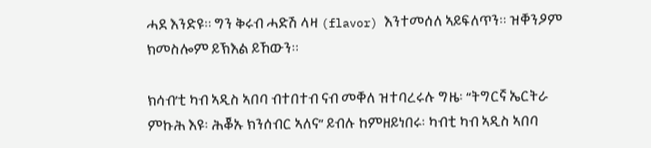ሓደ እንድዩ። ግን ቅሩብ ሓድሽ ላዛ (flavor) እንተመሰለ ኣይፍለጥን። ዝቐንዖም ክመስሎም ይኽእል ይኸውን።

ክሳብ’ቲ ካብ ኣዲስ ኣበባ ብተበተብ ናብ መቐለ ዝተባረሩሉ ግዜ፡ “ትግርኛ ኤርትራ ምኩሕ እዩ፡ ሕቖኡ ክንሰብር ኣለና” ይብሉ ከምዘይነበሩ፡ ካብቲ ካብ ኣዲስ ኣበባ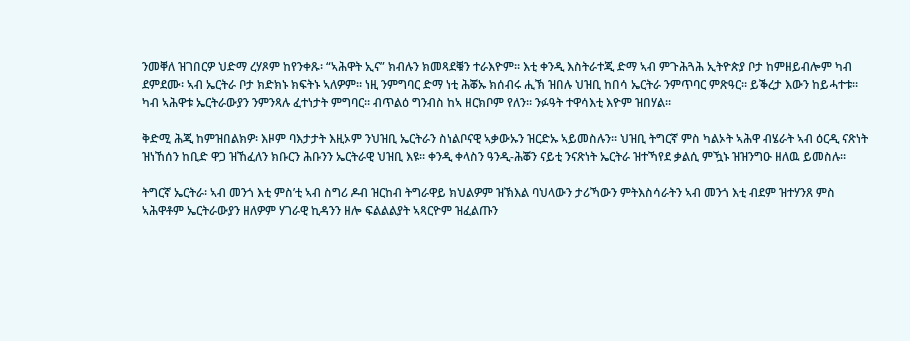ንመቐለ ዝገበርዎ ህድማ ረሃጾም ከየንቀጹ፡ “ኣሕዋት ኢና” ክብሉን ክመጻደቑን ተራእዮም። እቲ ቀንዲ እስትራተጂ ድማ ኣብ ምጉሕጓሕ ኢትዮጵያ ቦታ ከምዘይብሎም ካብ ደምደሙ፡ ኣብ ኤርትራ ቦታ ክድክኑ ክፍትኑ ኣለዎም። ነዚ ንምግባር ድማ ነቲ ሕቖኡ ክሰብሩ ሒኽ ዝበሉ ህዝቢ ከበሳ ኤርትራ ንምጥባር ምጽዓር። ይቕረታ እውን ከይሓተቱ። ካብ ኣሕዋቱ ኤርትራውያን ንምንጻሉ ፈተነታት ምግባር። ብጥልዕ ግንብስ ከኣ ዘርክቦም የለን። ንፉዓት ተዋሳእቲ እዮም ዝበሃል።

ቅድሚ ሕጂ ከምዝበልክዎ፡ እዞም ባእታታት እዚኦም ንህዝቢ ኤርትራን ስነልቦናዊ ኣቃውኡን ዝርድኡ ኣይመስሉን። ህዝቢ ትግርኛ ምስ ካልኦት ኣሕዋ ብሄራት ኣብ ዕርዲ ናጽነት ዝነኸሰን ከቢድ ዋጋ ዝኸፈለን ክቡርን ሕቡንን ኤርትራዊ ህዝቢ እዩ። ቀንዲ ቀላስን ዓንዲ-ሕቖን ናይቲ ንናጽነት ኤርትራ ዝተኻየደ ቃልሲ ምዃኑ ዝዝንግዑ ዘለዉ ይመስሉ።

ትግርኛ ኤርትራ፡ ኣብ መንጎ እቲ ምስ’ቲ ኣብ ስግሪ ዶብ ዝርከብ ትግራዋይ ክህልዎም ዝኽእል ባህላውን ታሪኻውን ምትእስሳራትን ኣብ መንጎ እቲ ብደም ዝተሃንጸ ምስ ኣሕዋቶም ኤርትራውያን ዘለዎም ሃገራዊ ኪዳንን ዘሎ ፍልልልያት ኣጻርዮም ዝፈልጡን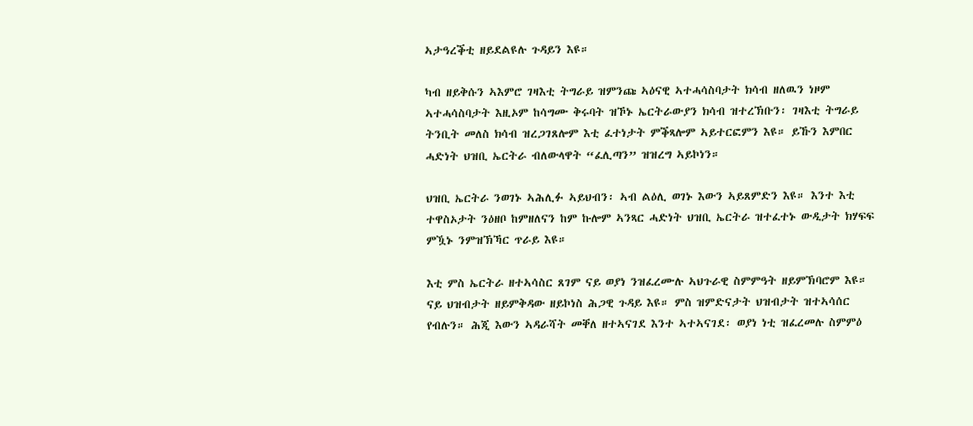ኣታዓረቕቲ ዘይደልዩሉ ጉዳይን እዩ።

ካብ ዘይቅሱን ኣእምሮ ገዛእቲ ትግራይ ዝምንጩ ኣዕናዊ ኣተሓሳስባታት ክሳብ ዘለዉን ነዞም ኣተሓሳስባታት እዚኦም ከሳግሙ ቅሩባት ዝኾኑ ኤርትራውያን ክሳብ ዝተረኽቡን፡ ገዛእቲ ትግራይ ትንቢት መለስ ክሳብ ዝረጋገጸሎም እቲ ፈተነታት ምቕጻሎም ኣይተርፎምን እዩ። ይኹን እምበር ሓድነት ህዝቢ ኤርትራ ብለውላዋት “ፈሊጣን” ዝዝረግ ኣይኮነን።

ህዝቢ ኤርትራ ንወገኑ ኣሕሊፉ ኣይህብን፡ ኣብ ልዕሊ ወገኑ እውን ኣይጸምድን እዩ። እንተ እቲ ተዋስኦታት ንዕዘቦ ከምዘለናን ከም ኩሎም ኣንጻር ሓድነት ህዝቢ ኤርትራ ዝተፈተኑ ውዲታት ክሃፍፍ ምዃኑ ንምዝኽኻር ጥራይ እዩ።

እቲ ምስ ኤርትራ ዘተኣሳስር ጸገም ናይ ወያነ ንዝፈረሙሉ ኣህጉራዊ ስምምዓት ዘይምኽባሮም እዩ። ናይ ህዝብታት ዘይምቅዳው ዘይኮነስ ሕጋዊ ጉዳይ እዩ። ምስ ዝምድናታት ህዝብታት ዝተኣሳሰር የብሉን። ሕጂ እውን ኣዳራሻት መቐለ ዘተኣናገደ እንተ ኣተኣናገደ፡ ወያነ ነቲ ዝፈረመሉ ስምምዕ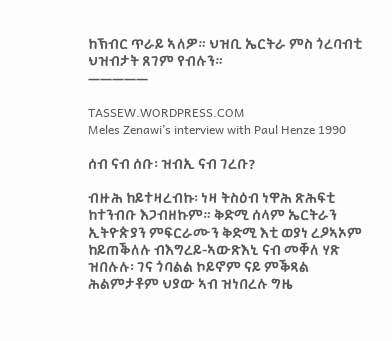ከኽብር ጥራይ ኣለዎ። ህዝቢ ኤርትራ ምስ ጎረባብቲ ህዝብታት ጸገም የብሉን።
—————

TASSEW.WORDPRESS.COM
Meles Zenawi’s interview with Paul Henze 1990

ሰብ ናብ ሰቡ፡ ዝብኢ ናብ ገረቡ?

ብዙሕ ከይተዛረብኩ፡ ነዛ ትስዕብ ነዋሕ ጽሕፍቲ ከተንብቡ እጋብዘኩም። ቅድሚ ሰላም ኤርትራን ኢትዮጵያን ምፍርራሙን ቅድሚ እቲ ወያነ ረዖኣኦም ከይጠቕለሉ ብእግረይ-ኣውጽእኒ ናብ መቐለ ሃጽ ዝበሉሉ፡ ገና ጎባልል ኮይኖም ናይ ምቕጻል ሕልምታቶም ህያው ኣብ ዝነበረሉ ግዜ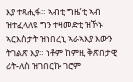እያ ተጻሒፋ። ኣብቲ ግዜ’ቲ ኣብ ዝተፈላለዩ ግን ተዛመድቲ ዝኾኑ ኣርእስታት ዝነበረኒ ኣራኣእያ እውን ትገልጽ እያ። ነቶም ከምዚ ቅጽበታዊ ሪት-ለስ ዝገበርኩ ገሮም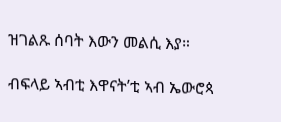ዝገልጹ ሰባት እውን መልሲ እያ።

ብፍላይ ኣብቲ እዋናት’ቲ ኣብ ኤውሮጳ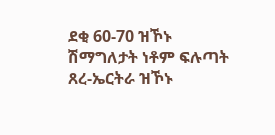ደቂ 60-70 ዝኾኑ ሽማግለታት ነቶም ፍሉጣት ጸረ-ኤርትራ ዝኾኑ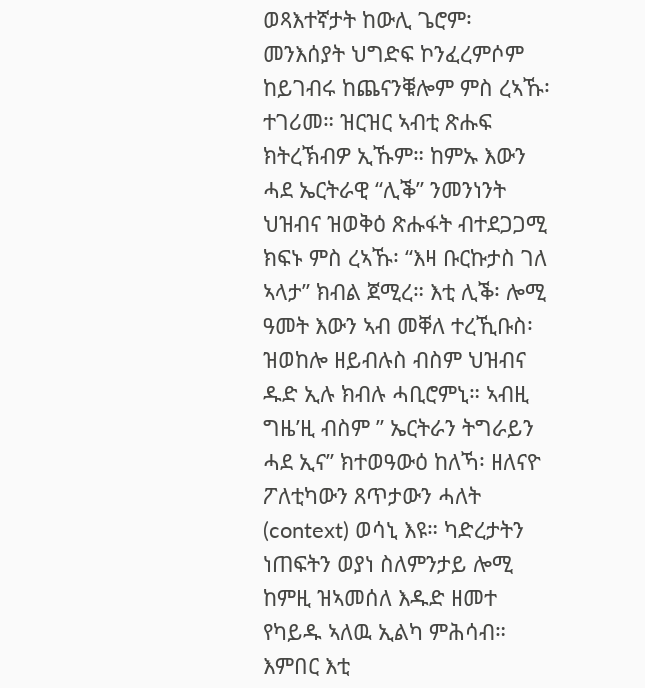ወጻእተኛታት ከውሊ ጌሮም፡ መንእሰያት ህግድፍ ኮንፈረምሶም ከይገብሩ ከጨናንቑሎም ምስ ረኣኹ፡ ተገሪመ። ዝርዝር ኣብቲ ጽሑፍ ክትረኽብዎ ኢኹም። ከምኡ እውን ሓደ ኤርትራዊ “ሊቕ” ንመንነንት ህዝብና ዝወቅዕ ጽሑፋት ብተደጋጋሚ ክፍኑ ምስ ረኣኹ፡ “እዛ ቡርኩታስ ገለ ኣላታ” ክብል ጀሚረ። እቲ ሊቕ፡ ሎሚ ዓመት እውን ኣብ መቐለ ተረኺቡስ፡ ዝወከሎ ዘይብሉስ ብስም ህዝብና ዱድ ኢሉ ክብሉ ሓቢሮምኒ። ኣብዚ ግዜ’ዚ ብስም ” ኤርትራን ትግራይን ሓደ ኢና” ክተወዓውዕ ከለኻ፡ ዘለናዮ ፖለቲካውን ጸጥታውን ሓለት (context) ወሳኒ እዩ። ካድረታትን ነጠፍትን ወያነ ስለምንታይ ሎሚ ከምዚ ዝኣመሰለ እዱድ ዘመተ የካይዱ ኣለዉ ኢልካ ምሕሳብ። እምበር እቲ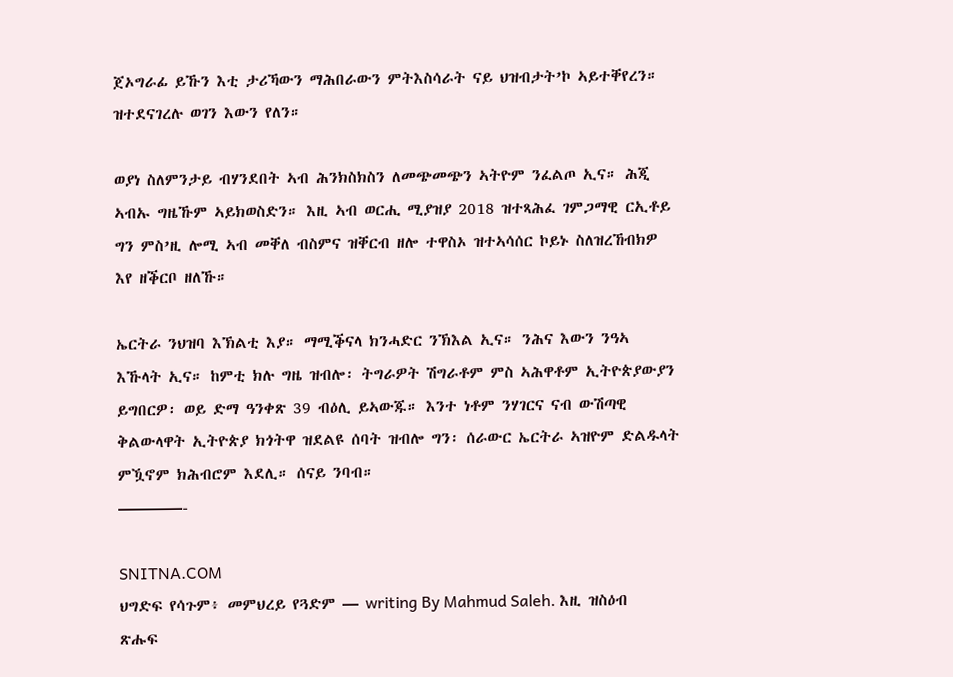ጀኦግራፊ ይኹን እቲ ታሪኻውን ማሕበራውን ምትእስሳራት ናይ ህዝብታት’ኮ ኣይተቐየረን። ዝተደናገረሉ ወገን እውን የለን።

ወያነ ስለምንታይ ብሃንደበት ኣብ ሕንክስክስን ለመጭመጭን ኣትዮም ንፈልጦ ኢና። ሕጂ ኣብኡ ግዜኹም ኣይክወስድን። እዚ ኣብ ወርሒ ሚያዝያ 2018 ዝተጻሕፈ ገምጋማዊ ርኢቶይ ግን ምስ’ዚ ሎሚ ኣብ መቐለ ብስምና ዝቐርብ ዘሎ ተዋስኦ ዝተኣሳሰር ኮይኑ ስለዝረኸብክዎ እየ ዘቕርቦ ዘለኹ።

ኤርትራ ንህዝባ እኽልቲ እያ። ማሚቕናላ ክንሓድር ንኽእል ኢና። ንሕና እውን ንዓኣ እኹላት ኢና። ከምቲ ክሉ ግዜ ዝብሎ፡ ትግራዎት ሽግራቶም ምስ ኣሕዋቶም ኢትዮጵያውያን ይግበርዎ፡ ወይ ድማ ዓንቀጽ 39 ብዕሊ ይኣውጁ። እንተ ነቶም ንሃገርና ናብ ውሽጣዊ ቅልውላዋት ኢትዮጵያ ክጎትዋ ዝደልዩ ሰባት ዝብሎ ግን፡ ሰራውር ኤርትራ ኣዝዮም ድልዱላት ምዃኖም ክሕብሮም እደሊ። ሰናይ ንባብ።
————-

SNITNA.COM
ህግድፍ የሳጉም፥ መምህረይ የጓድም — writing By Mahmud Saleh. እዚ ዝስዕብ ጽሑፍ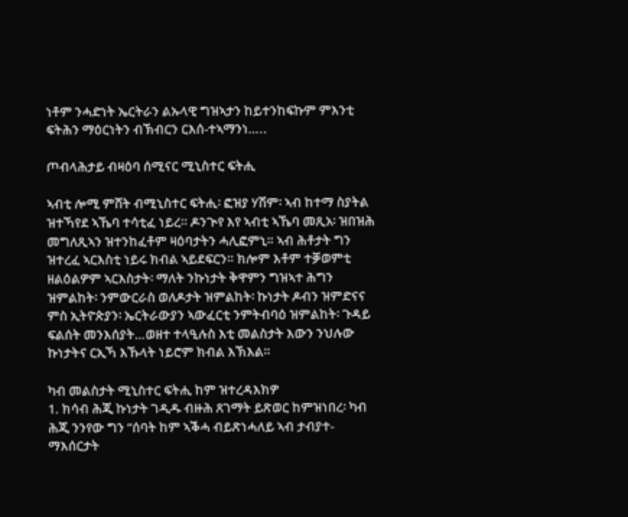ነቶም ንሓድነት ኤርትራን ልኡላዊ ግዝኣታን ከይተንከፍኩም ምእንቲ ፍትሕን ማዕርነትን ብኽብርን ርእሰ-ተኣማንነ…..

ጦብላሕታይ ብዛዕባ ሰሚናር ሚኒስተር ፍትሒ

ኣብቲ ሎሚ ምሸት ብሚኒስተር ፍትሒ፡ ፎዝያ ሃሽም፡ ኣብ ከተማ ስያትል ዝተኻየደ ኣኼባ ተሳቲፈ ነይረ። ዶንጒየ እየ ኣብቲ ኣኼባ መጺአ፡ ዝበዝሕ መግለጺኣን ዝተንከፈቶም ዛዕባታትን ሓሊፎምኒ። ኣብ ሕቶታት ግን ዝተረፈ ኣርእስቲ ነይሩ ክብል ኣይደፍርን። ክሎም እቶም ተቓወምቲ ዘልዕልዎም ኣርእስታት፡ ማለት ንኩነታት ቅዋምን ግዝኣተ ሕግን ዝምልከት፡ ንምውርራስ ወለዶታት ዝምልከት፡ ኩነታት ዶብን ዝምድናና ምስ ኢትዮጵያን፡ ኤርትራውያን ኣውፈርቲ ንምትብባዕ ዝምልከት፡ ጉዳይ ፍልሰት መንእሰያት…ወዘተ ተላዒሉስ እቲ መልስታት እውን ንህሉው ኩነታትና ርኢኻ እኹላት ነይሮም ክብል እኽእል።

ካብ መልስታት ሚኒስተር ፍትሒ ከም ዝተረዳእክዎ
1. ክሳብ ሕጂ ኩነታት ገዲዱ ብዙሕ ጸገማት ይጽወር ከምዝነበረ፡ ካብ ሕጂ ንንየው ግን “ሰባት ከም ኣቕሓ ብይጽነሓለይ ኣብ ታብያተ-ማእሰርታት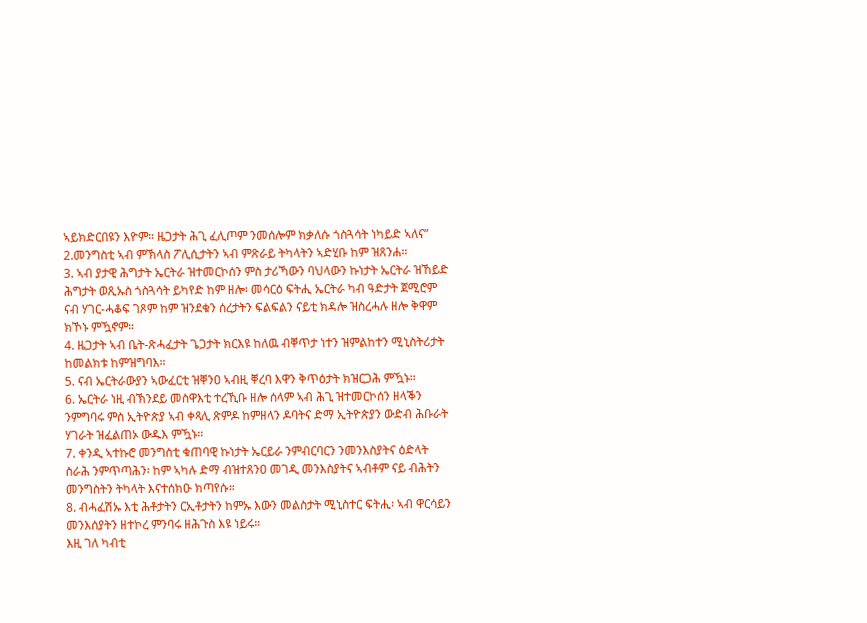ኣይክድርበዩን እዮም። ዜጋታት ሕጊ ፈሊጦም ንመሰሎም ክቃለሱ ጎስጓሳት ነካይድ ኣለና”
2.መንግስቲ ኣብ ምኽላስ ፖሊሲታትን ኣብ ምጽራይ ትካላትን ኣድሂቡ ከም ዝጸንሐ።
3. ኣብ ያታዊ ሕግታት ኤርትራ ዝተመርኮሰን ምስ ታሪኻውን ባህላውን ኩነታት ኤርትራ ዝኸይድ ሕግታት ወጺኡስ ጎስጓሳት ይካየድ ከም ዘሎ፡ መሳርዕ ፍትሒ ኤርትራ ካብ ዓድታት ጀሚሮም ናብ ሃገር-ሓቆፍ ገጾም ከም ዝንደቁን ሰረታትን ፍልፍልን ናይቲ ክዳሎ ዝስረሓሉ ዘሎ ቅዋም ክኾኑ ምዃኖም።
4. ዜጋታት ኣብ ቤት-ጽሓፈታት ጌጋታት ክርእዩ ከለዉ ብቐጥታ ነተን ዝምልከተን ሚኒስትሪታት ከመልክቱ ከምዝግባእ።
5. ናብ ኤርትራውያን ኣውፈርቲ ዝቐንዐ ኣብዚ ቐረባ እዋን ቅጥዕታት ክዝርጋሕ ምዃኑ።
6. ኤርትራ ነዚ ብኽንደይ መስዋእቲ ተረኺቡ ዘሎ ሰላም ኣብ ሕጊ ዝተመርኮሰን ዘላቕን ንምግባሩ ምስ ኢትዮጵያ ኣብ ቀጻሊ ጽምዶ ከምዘላን ዶባትና ድማ ኢትዮጵያን ውድብ ሕቡራት ሃገራት ዝፈልጠኦ ውዱእ ምዃኑ።
7. ቀንዲ ኣተኩሮ መንግስቲ ቁጠባዊ ኩነታት ኤርይራ ንምብርባርን ንመንእስያትና ዕድላት ስራሕ ንምጥጣሕን፡ ከም ኣካሉ ድማ ብዝተጸንዐ መገዲ መንእስያትና ኣብቶም ናይ ብሕትን መንግስትን ትካላት እናተሰክዑ ክጣየሱ።
8. ብሓፈሽኡ እቲ ሕቶታትን ርኢቶታትን ከምኡ እውን መልስታት ሚኒስተር ፍትሒ፡ ኣብ ዋርሳይን መንእሰያትን ዘተኮረ ምንባሩ ዘሕጉስ እዩ ነይሩ።
እዚ ገለ ካብቲ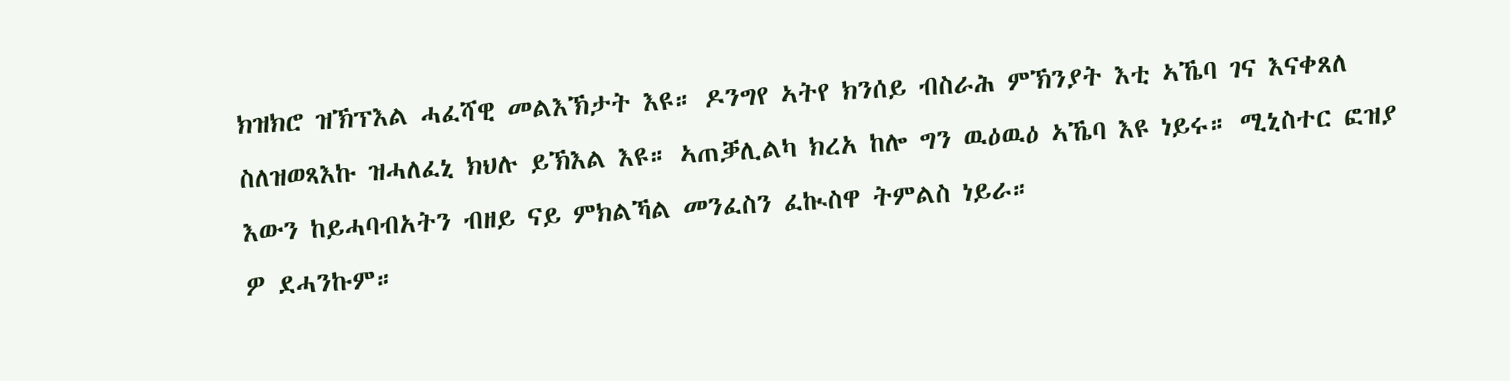ክዝክሮ ዝኽፕእል ሓፈሻዊ መልእኽታት እዩ። ዶንግየ ኣትየ ክንሰይ ብስራሕ ምኽንያት እቲ ኣኼባ ገና እናቀጸለ ስለዝወጻእኩ ዝሓለፈኒ ክህሉ ይኽእል እዩ። ኣጠቓሊልካ ክረአ ከሎ ግን ዉዕዉዕ ኣኼባ እዩ ነይሩ። ሚኒስተር ፎዝያ እውን ከይሓባብአትን ብዘይ ናይ ምክልኻል መንፈስን ፈኲስዋ ትምልስ ነይራ።
ዎ ደሓንኩም።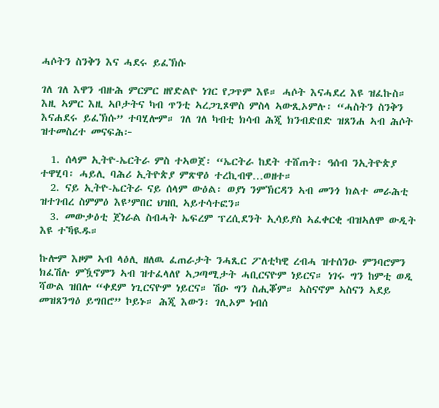ሓሶትን ስንቅን እና ሓደሩ ይፈኽሱ

ገለ ገለ እዋን ብዙሕ ምርምር ዘየድልዮ ነገር የጋጥም እዩ። ሓሶት እናሓደረ እዩ ዝፈኩስ። እዚ ኣምር እዚ ኣቦታትና ካብ ጥንቲ ኣረጋጊጾሞስ ምስላ ኣውጺኦምሉ፡ “ሓስትን ስንቅን እናሐደሩ ይፈኽሱ” ተባሂሎም። ገለ ገለ ካብቲ ክሳብ ሕጂ ክንብድበድ ዝጸንሐ ኣብ ሕሶት ዝተመስረተ መናፍሕ፦

  1. ሰላም ኢትዮ-ኤርትራ ምስ ተኣወጀ፡ “ኤርትራ ከደት ተሸጠት፡ ዓሰብ ንኢትዮጵያ ተዋሂባ፡ ሓይሊ ባሕሪ ኢትዮጵያ ምጽዋዕ ተረኪብዋ…ወዘተ።
  2. ናይ ኢትዮ-ኤርትራ ናይ ሰላም ውዕል፡ ወያነ ንምኽርዳን ኣብ መንጎ ክልተ መራሕቲ ዝተገብረ ስምምዕ እዩ’ምበር ህዝቢ ኣይተሳተፎን።
  3. መውቃዕቲ ጀነራል ስብሓት ኤፍረም ፕረሲደንት ኢሳይያስ ኣፈቀርቂ ብዝኣለሞ ውዲት እዩ ተኻዪዱ።

ኩሎም እዞም ኣብ ላዕሊ ዘለዉ ፈጠራታት ንሓጺር ፖለቲካዊ ረብሓ ዝተሰንዑ ምንባሮምን ክፈሽሉ ምዃኖምን ኣብ ዝተፈላለየ ኣጋጣሚታት ሓቢርናዮም ነይርና። ነገሩ ግን ከምቲ ወዲ ሻውል ዝበሎ “ቀደም ነጊርናዮም ነይርና። ሽዑ ግን ስሒቖም። ኣስናኖም ኣስናን ኣደይ መዝጸንግዕ ይግበሮ” ኮይኑ። ሕጂ እውን፡ ገሊኦም ነብሰ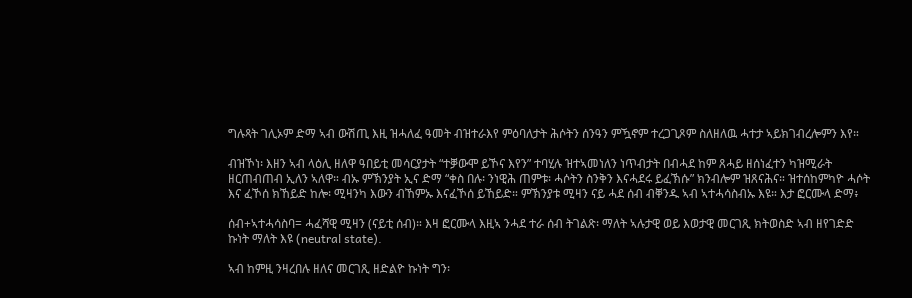ግሉጻት ገሊኦም ድማ ኣብ ውሽጢ እዚ ዝሓለፈ ዓመት ብዝተራእየ ምዕባለታት ሕሶትን ሰንዓን ምዃኖም ተረጋጊጾም ስለዘለዉ ሓተታ ኣይክገብረሎምን እየ።

ብዝኾነ፡ እዘን ኣብ ላዕሊ ዘለዋ ዓበይቲ መሳርያታት “ተቓውሞ ይኾና እየን” ተባሂሉ ዝተኣመነለን ነጥብታት በብሓደ ከም ጸሓይ ዘሰነፈተን ካዝሚራት ዘርጠብጠብ ኢለን ኣለዋ። ብኡ ምኽንያት ኢና ድማ “ቀስ በሉ፡ ንነዊሕ ጠምቱ፡ ሓሶትን ስንቅን እናሓደሩ ይፈኽሱ” ክንብሎም ዝጸናሕና። ዝተሰከምካዮ ሓሶት እና ፈኾሰ ክኸይድ ከሎ፡ ሚዛንካ እውን ብኸምኡ እናፈኾሰ ይኸይድ። ምኽንያቱ ሚዛን ናይ ሓደ ሰብ ብቐንዱ ኣብ ኣተሓሳስብኡ እዩ። እታ ፎርሙላ ድማ፥

ሰብ+ኣተሓሳስባ= ሓፈሻዊ ሚዛን (ናይቲ ሰብ)። እዛ ፎርሙላ እዚኣ ንሓደ ተራ ሰብ ትገልጽ፡ ማለት ኣሉታዊ ወይ እወታዊ መርገጺ ክትወስድ ኣብ ዘየገድድ ኩነት ማለት እዩ (neutral state).

ኣብ ከምዚ ንዛረበሉ ዘለና መርገጺ ዘድልዮ ኩነት ግን፡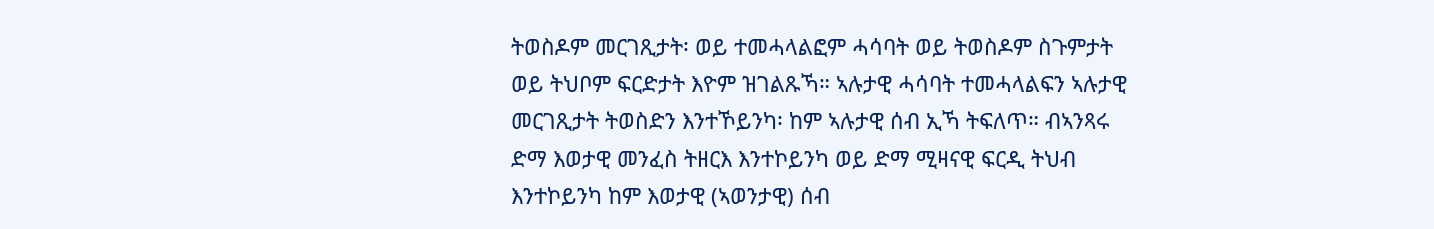ትወስዶም መርገጺታት፡ ወይ ተመሓላልፎም ሓሳባት ወይ ትወስዶም ስጉምታት ወይ ትህቦም ፍርድታት እዮም ዝገልጹኻ። ኣሉታዊ ሓሳባት ተመሓላልፍን ኣሉታዊ መርገጺታት ትወስድን እንተኾይንካ፡ ከም ኣሉታዊ ሰብ ኢኻ ትፍለጥ። ብኣንጻሩ ድማ እወታዊ መንፈስ ትዘርእ እንተኮይንካ ወይ ድማ ሚዛናዊ ፍርዲ ትህብ እንተኮይንካ ከም እወታዊ (ኣወንታዊ) ሰብ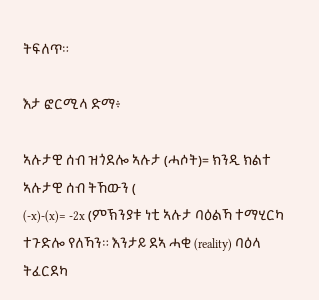ትፍለጥ።

እታ ፎርሚላ ድማ፥

ኣሉታዊ ሰብ ዝጎደሎ ኣሉታ (ሓሶት)= ክንዲ ክልተ ኣሉታዊ ሰብ ትኸውን (
(-x)-(x)= -2x (ምኽንያቱ ነቲ ኣሉታ ባዕልኻ ተማሂርካ ተጉድሎ የለኻን። እንታይ ደኣ ሓቂ (reality) ባዕላ ትፈርደካ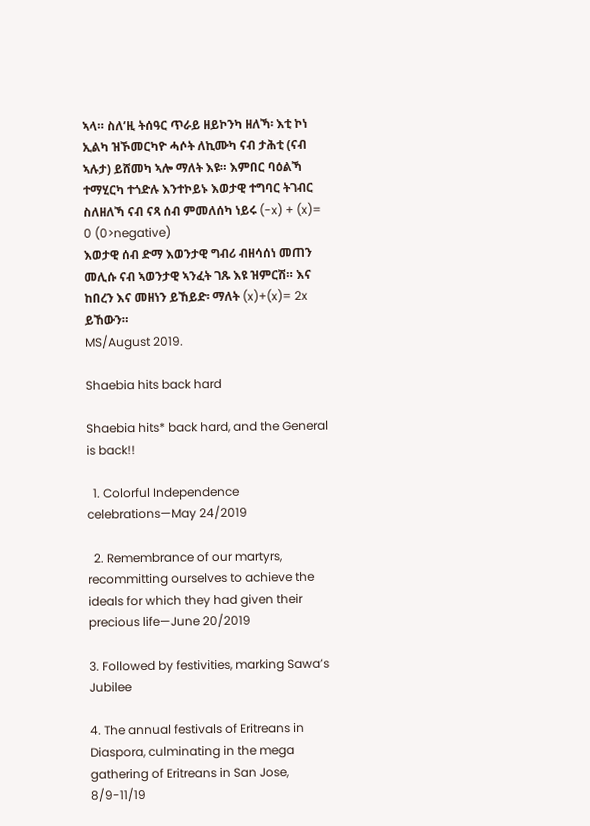ኣላ። ስለ’ዚ ትሰዓር ጥራይ ዘይኮንካ ዘለኻ፡ እቲ ኮነ ኢልካ ዝኾመርካዮ ሓሶት ለኪሙካ ናብ ታሕቲ (ናብ ኣሉታ) ይሸመካ ኣሎ ማለት እዩ። እምበር ባዕልኻ ተማሂርካ ተጎድሉ እንተኮይኑ እወታዊ ተግባር ትገብር ስለዘለኻ ናብ ናጻ ሰብ ምመለሰካ ነይሩ (-x) + (x)= 0 (0>negative)
እወታዊ ሰብ ድማ እወንታዊ ግብሪ ብዘሳሰነ መጠን መሊሱ ናብ ኣወንታዊ ኣንፈት ገጹ እዩ ዝምርሽ። እና ከበረን እና መዘነን ይኸይድ፡ ማለት (x)+(x)= 2x ይኸውን።
MS/August 2019.

Shaebia hits back hard

Shaebia hits* back hard, and the General is back!!

  1. Colorful Independence celebrations—May 24/2019

  2. Remembrance of our martyrs, recommitting ourselves to achieve the ideals for which they had given their precious life—June 20/2019

3. Followed by festivities, marking Sawa’s Jubilee

4. The annual festivals of Eritreans in Diaspora, culminating in the mega gathering of Eritreans in San Jose, 8/9-11/19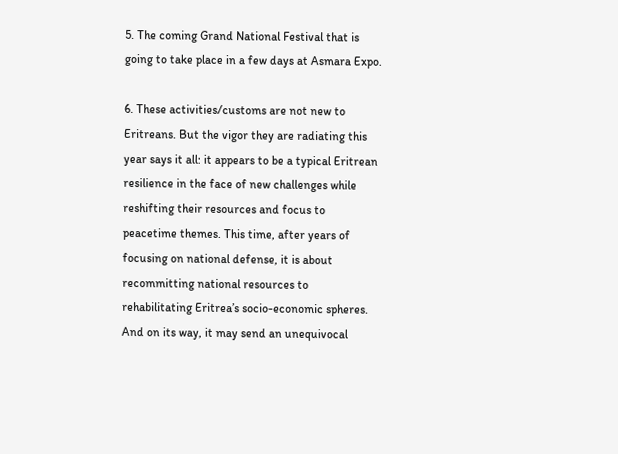5. The coming Grand National Festival that is going to take place in a few days at Asmara Expo.

6. These activities/customs are not new to Eritreans. But the vigor they are radiating this year says it all: it appears to be a typical Eritrean resilience in the face of new challenges while reshifting their resources and focus to peacetime themes. This time, after years of focusing on national defense, it is about recommitting national resources to rehabilitating Eritrea’s socio-economic spheres. And on its way, it may send an unequivocal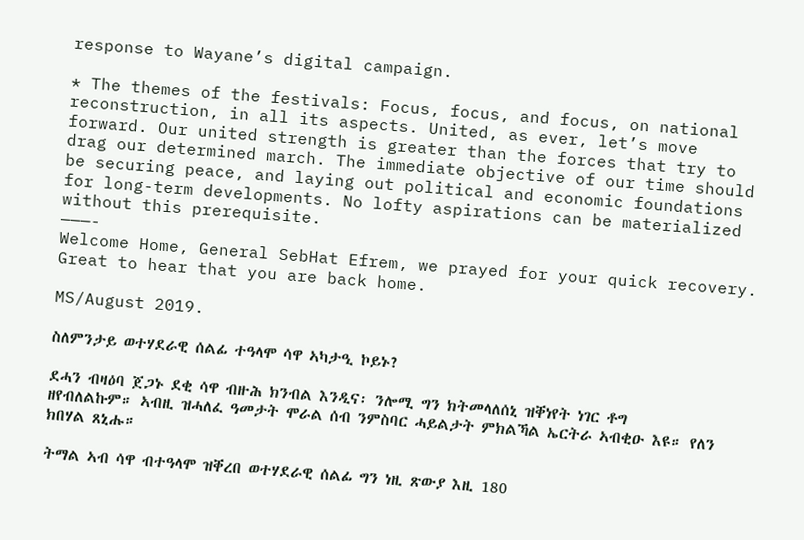response to Wayane’s digital campaign.

* The themes of the festivals: Focus, focus, and focus, on national reconstruction, in all its aspects. United, as ever, let’s move forward. Our united strength is greater than the forces that try to drag our determined march. The immediate objective of our time should be securing peace, and laying out political and economic foundations for long-term developments. No lofty aspirations can be materialized without this prerequisite.
———-
Welcome Home, General SebHat Efrem, we prayed for your quick recovery. Great to hear that you are back home.

MS/August 2019.

ስለምንታይ ወተሃደራዊ ሰልፊ ተዓላሞ ሳዋ ኣካታዒ ኮይኑ?

ደሓን ብዛዕባ ጀጋኑ ደቂ ሳዋ ብዙሕ ክንብል እንዲና፡ ንሎሚ ግን ክትመላለሰኒ ዝቐነየት ነገር ቶግ ዘየብለልኩም። ኣብዚ ዝሓለፈ ዓመታት ሞራል ሰብ ንምስባር ሓይልታት ምክልኻል ኤርትራ ኣብቂዑ እዩ። የለን ክበሃል ጸኒሑ።

ትማል ኣብ ሳዋ ብተዓላሞ ዝቐረበ ወተሃደራዊ ሰልፊ ግን ነዚ ጽውያ እዚ 180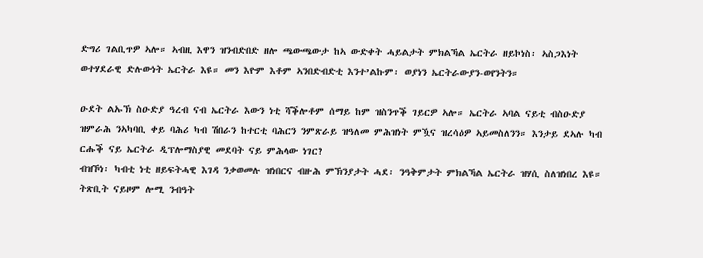ድግሪ ገልቢጥዎ ኣሎ። ኣብዚ እዋን ዝንብድበድ ዘሎ ጫውጫውታ ከኣ ውድቀት ሓይልታት ምክልኻል ኤርትራ ዘይኮነስ፡ ኣስጋእነት ወተሃደራዊ ድሉውነት ኤርትራ እዩ። መን እዮም እቶም ኣንበድብድቲ እንተ’ልኩም፡ ወያነን ኤርትራውያን-ወየንትን።

ዑደት ልኡኽ ስዑድያ ዓረብ ናብ ኤርትራ እውን ነቲ ሻቕሎቶም ሰማይ ከም ዝስንጥቕ ገይርዎ ኣሎ። ኤርትራ ኣባል ናይቲ ብስዑድያ ዝምራሕ ንኣካባቢ ቀይ ባሕሪ ካብ ሽበራን ከተርቲ ባሕርን ንምጽራይ ዝዓለመ ምሕዝነት ምዃና ዝረሳዕዎ ኣይመስለንን። እንታይ ደኣሉ ካብ ርሑቕ ናይ ኤርትራ ዲፕሎማስያዊ መደባት ናይ ምሕላው ነገር?
ብዝኾነ፡ ካብቲ ነቲ ዘይፍትሓዊ እገዳ ንቃወመሉ ዝነበርና ብዙሕ ምኽንያታት ሓደ፡ ንዓቅምታት ምክልኻል ኤርትራ ዝሃሲ ስለዝነበረ እዩ። ትጽቢት ናይዞም ሎሚ ንብዓት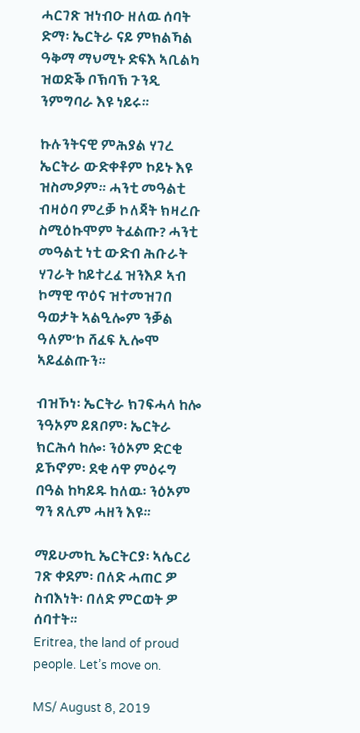ሓርገጽ ዝነብዑ ዘለዉ ሰባት ድማ፡ ኤርትራ ናይ ምክልኻል ዓቅማ ማህሚኑ ድፍእ ኣቢልካ ዝወድቕ ቦኽባኽ ጉንዲ ንምግባራ እዩ ነይሩ።

ኩሉንትናዊ ምሕያል ሃገረ ኤርትራ ውድቀቶም ኮይኑ እዩ ዝስመዖም። ሓንቲ መዓልቲ ብዛዕባ ምረቓ ኮለጃት ክዛረቡ ስሚዕኩሞም ትፈልጡ? ሓንቲ መዓልቲ ነቲ ውድብ ሕቡራት ሃገራት ከይተረፈ ዝንእዶ ኣብ ኮማዊ ጥዕና ዝተመዝገበ ዓወታት ኣልዒሎም ንቓል ዓለም’ኮ ሸፈፍ ኢሎሞ ኣይፈልጡን።

ብዝኾነ፡ ኤርትራ ክገፍሓላ ከሎ ንዓኦም ይጸቦም፡ ኤርትራ ክርሕሳ ከሎ፡ ንዕኦም ድርቂ ይኾኖም፡ ደቂ ሳዋ ምዕሩግ በዓል ከካይዱ ከለዉ፡ ንዕኦም ግን ጸሊም ሓዘን እዩ።

ማይሁመኪ ኤርትርያ፡ ኣሴርሪ ገጽ ቀደም፡ በለድ ሓጠር ዎ ስብእነት፡ በለድ ምርወት ዎ ሰባተት።
Eritrea, the land of proud people. Let’s move on.

MS/ August 8, 2019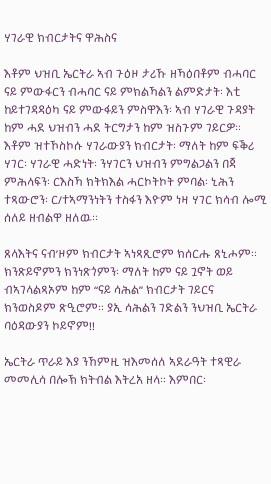ሃገራዊ ክብርታትና ዋሕስና

እቶም ህዝቢ ኤርትራ ኣብ ጉዕዞ ታሪኹ ዘኻዕበቶም ብሓባር ናይ ምውፋርን ብሓባር ናይ ምክልኻልን ልምድታት፡ እቲ ከይተገዳዳዕካ ናይ ምውፋይን ምስዋእን፡ ኣብ ሃገራዊ ጉዳያት ከም ሓደ ህዝብን ሓደ ትርግታን ከም ዝስጉም ገይርዎ። እቶም ዝተኾስኮሱ ሃገራውያን ክብርታት፡ ማለት ከም ፍቕሪ ሃገር፡ ሃገራዊ ሓድነት፡ ንሃገርን ህዝብን ምግልጋልን በጃ ምሕላፍን፡ ርእስኻ ክትክእል ሓርኮትኮት ምባል፡ ኒሕን ተጻውሮን፡ ር/ተኣማንነትን ተስፋን እዮም ነዛ ሃገር ክሳብ ሎሚ ሰለይ ዘብልዋ ዘለዉ።

ጸላእትና ናብ’ዞም ክብርታት ኣነጻጺሮም ክሰርሑ ጸኒሖም። ክንጽይኖምን ክንነጽጎምን፡ ማለት ከም ናይ ጓኖት ወይ ብኣገላልጻኦም ከም “ናይ ሳሕል” ክብርታት ገይርና ክንወስዶም ጽዒሮም። ያኢ ሳሕልን ገድልን ንህዝቢ ኤርትራ ባዕዳውያን ኮይኖም!!

ኤርትራ ጥራይ እያ ንኸምዚ ዝእመሰለ ኣደራዓት ተጻዊራ መመሊሳ በሎኽ ክትብል እትረአ ዘላ። እምበር፡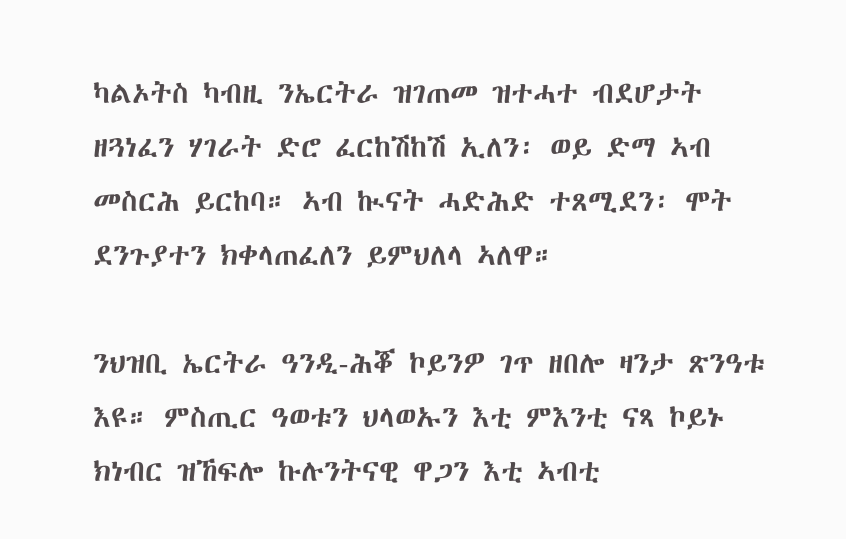ካልኦትስ ካብዚ ንኤርትራ ዝገጠመ ዝተሓተ ብደሆታት ዘጓነፈን ሃገራት ድሮ ፈርከሽከሽ ኢለን፡ ወይ ድማ ኣብ መስርሕ ይርከባ። ኣብ ኲናት ሓድሕድ ተጸሚደን፡ ሞት ደንጉያተን ክቀላጠፈለን ይምህለላ ኣለዋ።

ንህዝቢ ኤርትራ ዓንዲ-ሕቖ ኮይንዎ ገጥ ዘበሎ ዛንታ ጽንዓቱ እዩ። ምስጢር ዓወቱን ህላወኡን እቲ ምእንቲ ናጻ ኮይኑ ክነብር ዝኸፍሎ ኩሉንትናዊ ዋጋን እቲ ኣብቲ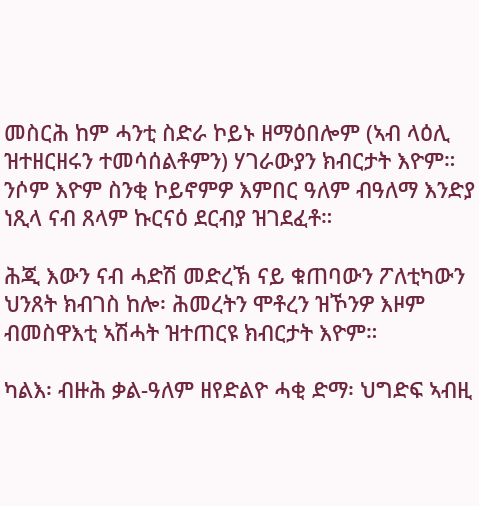መስርሕ ከም ሓንቲ ስድራ ኮይኑ ዘማዕበሎም (ኣብ ላዕሊ ዝተዘርዘሩን ተመሳሰልቶምን) ሃገራውያን ክብርታት እዮም። ንሶም እዮም ስንቂ ኮይኖምዎ እምበር ዓለም ብዓለማ እንድያ ነጺላ ናብ ጸላም ኩርናዕ ደርብያ ዝገደፈቶ።

ሕጂ እውን ናብ ሓድሽ መድረኽ ናይ ቁጠባውን ፖለቲካውን ህንጸት ክብገስ ከሎ፡ ሕመረትን ሞቶረን ዝኾንዎ እዞም ብመስዋእቲ ኣሽሓት ዝተጠርዩ ክብርታት እዮም።

ካልእ፡ ብዙሕ ቃል-ዓለም ዘየድልዮ ሓቂ ድማ፡ ህግድፍ ኣብዚ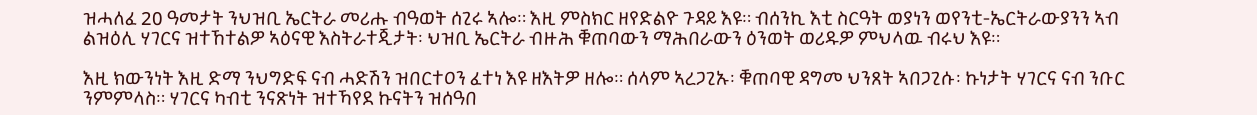ዝሓለፈ 20 ዓመታት ንህዝቢ ኤርትራ መሪሑ ብዓወት ሰጊሩ ኣሎ። እዚ ምስክር ዘየድልዮ ጉዳይ እዩ። ብሰንኪ እቲ ስርዓት ወያነን ወየንቲ-ኤርትራውያንን ኣብ ልዝዕሊ ሃገርና ዝተኸተልዎ ኣዕናዊ እስትራተጂታት፡ ህዝቢ ኤርትራ ብዙሕ ቑጠባውን ማሕበራውን ዕንወት ወሪዱዎ ምህላዉ ብሩህ እዩ።

እዚ ክውንነት እዚ ድማ ንህግድፍ ናብ ሓድሽን ዝበርተዐን ፈተነ እዩ ዘእትዎ ዘሎ። ሰላም ኣረጋጊኡ፡ ቑጠባዊ ዳግመ ህንጸት ኣበጋጊሱ፡ ኩነታት ሃገርና ናብ ንቡር ንምምላስ። ሃገርና ካብቲ ንናጽነት ዝተኻየደ ኩናትን ዝሰዓበ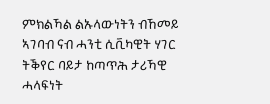ምክልኻል ልኡላውነትን ብኸመይ ኣገባብ ናብ ሓንቲ ሲቪካዊት ሃገር ትቕየር ባይታ ከጣጥሕ ታሪኻዊ ሓላፍነት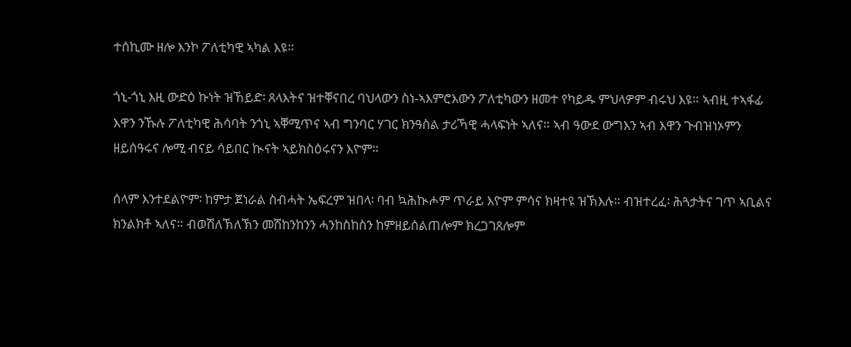ተሰኪሙ ዘሎ እንኮ ፖለቲካዊ ኣካል እዩ።

ጎኒ-ጎኒ እዚ ውድዕ ኩነት ዝኸይድ፡ ጸላእትና ዝተቐናበረ ባህላውን ስነ-ኣእምሮእውን ፖለቲካውን ዘመተ የካይዱ ምህላዎም ብሩህ እዩ። ኣብዚ ተኣፋፊ እዋን ንኹሉ ፖለቲካዊ ሕሳባት ንጎኒ ኣቐሚጥና ኣብ ግንባር ሃገር ክንዓስል ታሪኻዊ ሓላፍነት ኣለና። ኣብ ዓውደ ውግእን ኣብ እዋን ጉብዝነኦምን ዘይሰዓሩና ሎሚ ብናይ ሳይበር ኲናት ኣይክስዕሩናን እዮም።

ሰላም እንተደልዮም፡ ከምታ ጀነራል ስብሓት ኤፍረም ዝበላ፡ ባብ ኳሕኲሖም ጥራይ እዮም ምሳና ክዛተዩ ዝኽእሉ። ብዝተረፈ፡ ሕጓታትና ገጥ ኣቢልና ክንልክቶ ኣለና። ብወሽለኽለኽን መሽከንከንን ሓንከስከስን ከምዘይሰልጠሎም ክረጋገጸሎም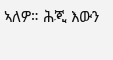ኣለዎ። ሕጂ እውን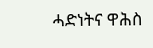ሓድነትና ዋሕስ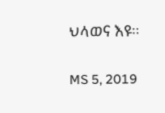ህላወና እዩ።

MS 5, 2019